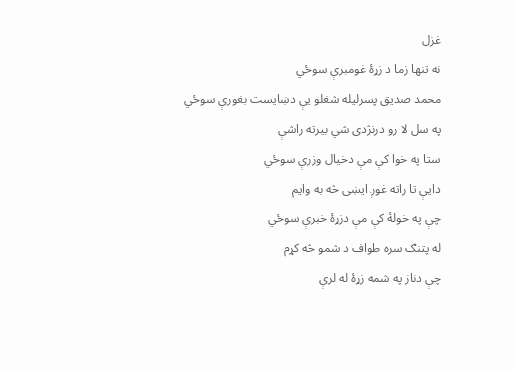غزل
نه تنها زما د زړۀ غومبرې سوځي
محمد صدیق پسرلیله شغلو يې دښايست بغورې سوځي
په سل لا رو درنژدی شي بيرته راشې
ستا په خوا کې مې دخيال وزرې سوځي
دايې تا راته غوږ ايښی څه به وايم
چې په خولۀ کې مې دزړۀ خبرې سوځي
له پتنګ سره طواف د شمو څه کړم
چې دناز په شمه زړۀ له لرې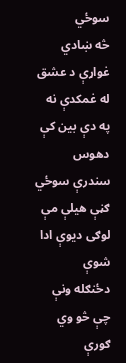سوځي
څه ښادي غواړې د عشق له غمکدې نه
په دې بين کې دهوس سندرې سوځي
ګڼې هيلې مې لوګی ديوې ادا شوې
دځنګله ونې چې څو وي ګورې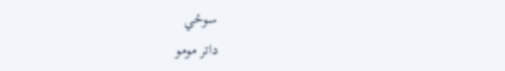سوځي
داتر مومو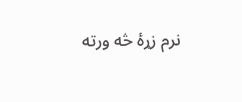نرم زړۀ څه ورته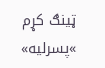ټينګ کړم
»پسرليه»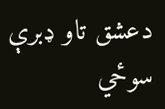دعشق تاو ډبرې سوځي